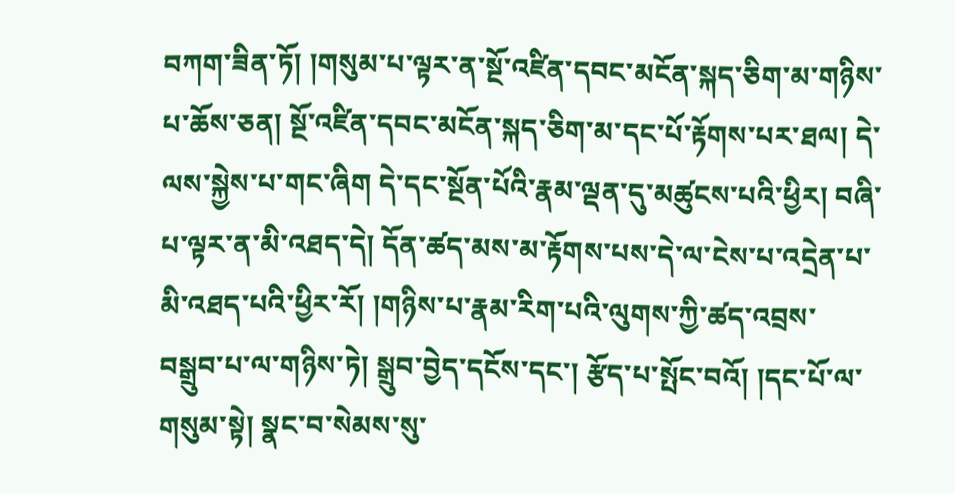བཀག་ཟིན་ཏོ། །གསུམ་པ་ལྟར་ན་སྔོ་འཛིན་དབང་མངོན་སྐད་ཅིག་མ་གཉིས་པ་ཆོས་ཅན། སྔོ་འཛིན་དབང་མངོན་སྐད་ཅིག་མ་དང་པོ་རྟོགས་པར་ཐལ། དེ་ལས་སྐྱེས་པ་གང་ཞིག དེ་དང་སྔོན་པོའི་རྣམ་ལྡན་དུ་མཚུངས་པའི་ཕྱིར། བཞི་པ་ལྟར་ན་མི་འཐད་དེ། དོན་ཚད་མས་མ་རྟོགས་པས་དེ་ལ་ངེས་པ་འདྲེན་པ་མི་འཐད་པའི་ཕྱིར་རོ། །གཉིས་པ་རྣམ་རིག་པའི་ལུགས་ཀྱི་ཚད་འབྲས་བསྒྲུབ་པ་ལ་གཉིས་ཏེ། སྒྲུབ་བྱེད་དངོས་དང་། རྩོད་པ་སྤོང་བའོ། །དང་པོ་ལ་གསུམ་སྟེ། སྣང་བ་སེམས་སུ་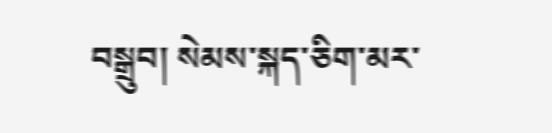བསྒྲུབ། སེམས་སྐད་ཅིག་མར་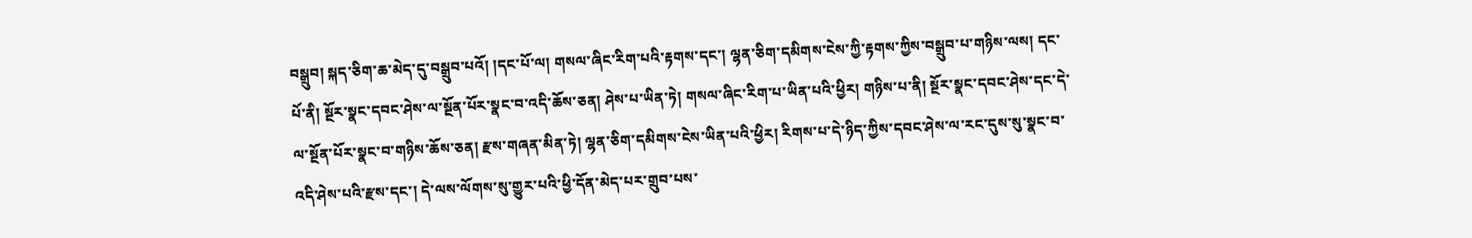བསྒྲུབ། སྐད་ཅིག་ཆ་མེད་དུ་བསྒྲུབ་པའོ། །དང་པོ་ལ། གསལ་ཞིང་རིག་པའི་རྟགས་དང་། ལྷན་ཅིག་དམིགས་ངེས་ཀྱི་རྟགས་ཀྱིས་བསྒྲུབ་པ་གཉིས་ལས། དང་པོ་ནི། སྔོར་སྣང་དབང་ཤེས་ལ་སྔོན་པོར་སྣང་བ་འདི་ཆོས་ཅན། ཤེས་པ་ཡིན་ཏེ། གསལ་ཞིང་རིག་པ་ཡིན་པའི་ཕྱིར། གཉིས་པ་ནི། སྔོར་སྣང་དབང་ཤེས་དང་དེ་ལ་སྔོན་པོར་སྣང་བ་གཉིས་ཆོས་ཅན། རྫས་གཞན་མིན་ཏེ། ལྷན་ཅིག་དམིགས་ངེས་ཡིན་པའི་ཕྱིར། རིགས་པ་དེ་ཉིད་ཀྱིས་དབང་ཤེས་ལ་རང་དུས་སུ་སྣང་བ་འདི་ཤེས་པའི་རྫས་དང་། དེ་ལས་ལོགས་སུ་གྱུར་པའི་ཕྱི་དོན་མེད་པར་གྲུབ་པས་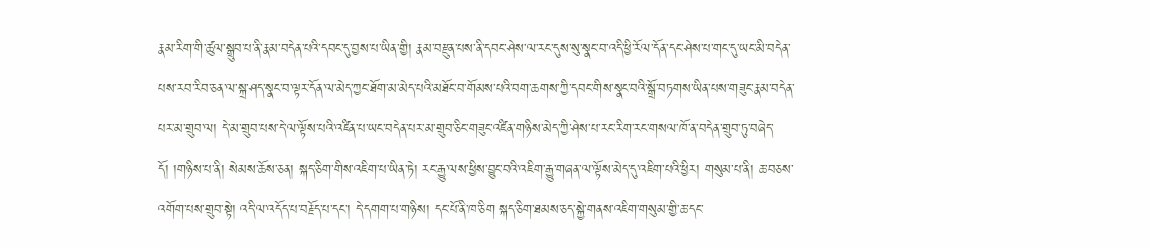རྣམ་རིག་གི་ཚུལ་སྒྲུབ་པ་ནི་རྣམ་བདེན་པའི་དབང་དུ་བྱས་པ་ཡིན་གྱི། རྣམ་བརྫུན་པས་ནི་དབང་ཤེས་ལ་རང་དུས་སུ་སྣང་བ་འདི་ཕྱི་རོལ་དོན་དང་ཤེས་པ་གང་དུ་ཡང་མི་བདེན་པས་རབ་རིབ་ཅན་ལ་སྐྲ་ཤད་སྣང་བ་ལྟར་དོན་ལ་མེད་ཀྱང་ཐོག་མ་མེད་པའི་མཐོང་བ་གོམས་པའི་བག་ཆགས་ཀྱི་དབང་གིས་སྣང་བའི་སྒྲོ་བཏགས་ཡིན་པས་གཟུང་རྣམ་བདེན་པར་མ་གྲུབ་ལ། དེ་མ་གྲུབ་པས་དེ་ལ་ལྟོས་པའི་འཛིན་པ་ཡང་བདེན་པར་མ་གྲུབ་ཅིང་གཟུང་འཛིན་གཉིས་མེད་ཀྱི་ཤེས་པ་རང་རིག་རང་གསལ་ཁོ་ན་བདེན་གྲུབ་ཏུ་བཞེད་དོ། །གཉིས་པ་ནི། སེམས་ཆོས་ཅན། སྐད་ཅིག་གིས་འཇིག་པ་ཡིན་ཏེ། རང་རྒྱུ་ལས་ཕྱིས་བྱུང་བའི་འཇིག་རྒྱུ་གཞན་ལ་ལྟོས་མེད་དུ་འཇིག་པའི་ཕྱིར། གསུམ་པ་ནི། ཆ་བཅས་འགོག་པས་གྲུབ་སྟེ། འདི་ལ་འདོད་པ་བརྗོད་པ་དང་། དེ་དགག་པ་གཉིས། དང་པོ་ནི་ཁ་ཅིག སྐད་ཅིག་ཐམས་ཅད་སྐྱེ་གནས་འཇིག་གསུམ་གྱི་ཆ་དང་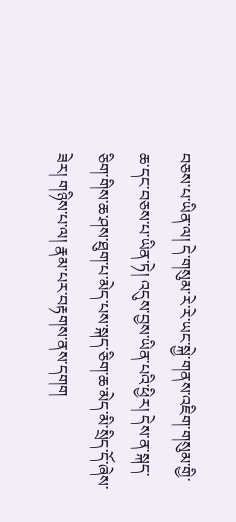བཅས་པ་ཡིན་ལ། དེ་གསུམ་རེ་རེ་ཡང་སྐྱེ་གནས་འཇིག་གསུམ་གྱི་ཆ་དང་བཅས་པ་ཡིན་ཏེ། འདུས་བྱས་ཡིན་པའི་ཕྱིར། དེས་ན་སྐད་ཅིག་གིས་ཆ་ཤས་ཐུག་པ་མེད་པས་སྐད་ཅིག་ཆ་མེད་མི་སྲིད་དོ་ཞེས་ཟེར། གཉིས་པ་ལ། རྣམ་པར་བརྟགས་ནས་དགག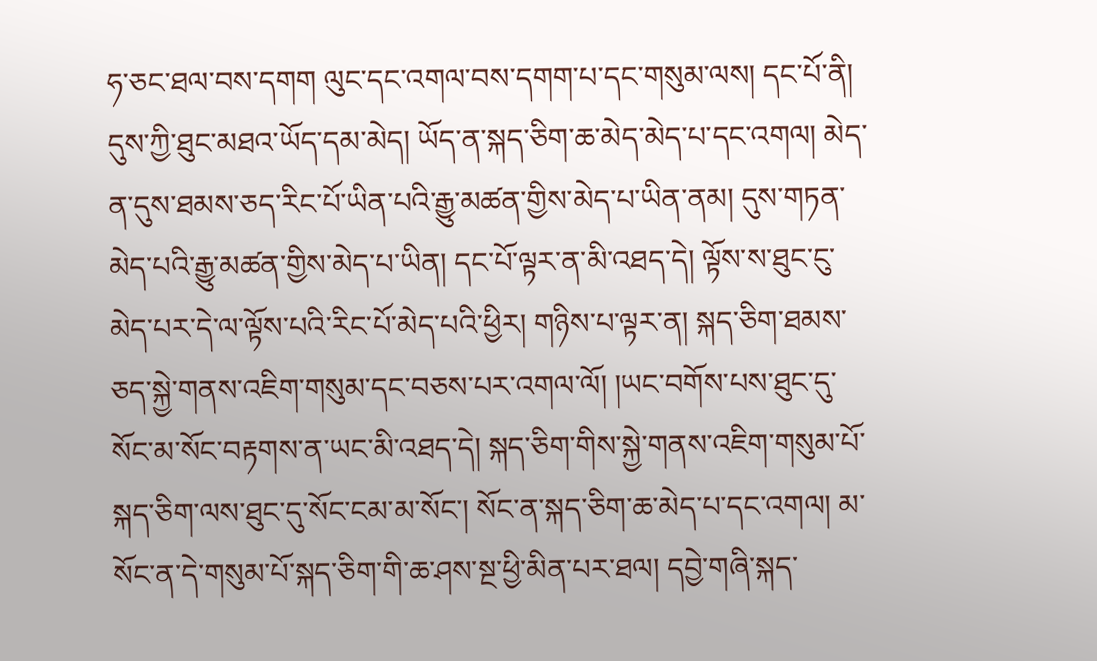ཧ་ཅང་ཐལ་བས་དགག ལུང་དང་འགལ་བས་དགག་པ་དང་གསུམ་ལས། དང་པོ་ནི། དུས་ཀྱི་ཐུང་མཐའ་ཡོད་དམ་མེད། ཡོད་ན་སྐད་ཅིག་ཆ་མེད་མེད་པ་དང་འགལ། མེད་ན་དུས་ཐམས་ཅད་རིང་པོ་ཡིན་པའི་རྒྱུ་མཚན་གྱིས་མེད་པ་ཡིན་ནམ། དུས་གཏན་མེད་པའི་རྒྱུ་མཚན་གྱིས་མེད་པ་ཡིན། དང་པོ་ལྟར་ན་མི་འཐད་དེ། ལྟོས་ས་ཐུང་ངུ་མེད་པར་དེ་ལ་ལྟོས་པའི་རིང་པོ་མེད་པའི་ཕྱིར། གཉིས་པ་ལྟར་ན། སྐད་ཅིག་ཐམས་ཅད་སྐྱེ་གནས་འཇིག་གསུམ་དང་བཅས་པར་འགལ་ལོ། །ཡང་བགོས་པས་ཐུང་དུ་སོང་མ་སོང་བརྟགས་ན་ཡང་མི་འཐད་དེ། སྐད་ཅིག་གིས་སྐྱེ་གནས་འཇིག་གསུམ་པོ་སྐད་ཅིག་ལས་ཐུང་དུ་སོང་ངམ་མ་སོང་། སོང་ན་སྐད་ཅིག་ཆ་མེད་པ་དང་འགལ། མ་སོང་ན་དེ་གསུམ་པོ་སྐད་ཅིག་གི་ཆ་ཤས་སྔ་ཕྱི་མིན་པར་ཐལ། དབྱེ་གཞི་སྐད་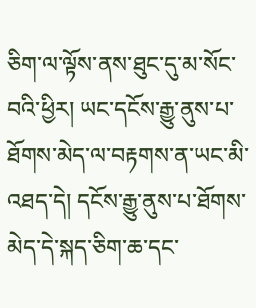ཅིག་ལ་ལྟོས་ནས་ཐུང་དུ་མ་སོང་བའི་ཕྱིར། ཡང་དངོས་རྒྱུ་ནུས་པ་ཐོགས་མེད་ལ་བརྟགས་ན་ཡང་མི་འཐད་དེ། དངོས་རྒྱུ་ནུས་པ་ཐོགས་མེད་དེ་སྐད་ཅིག་ཆ་དང་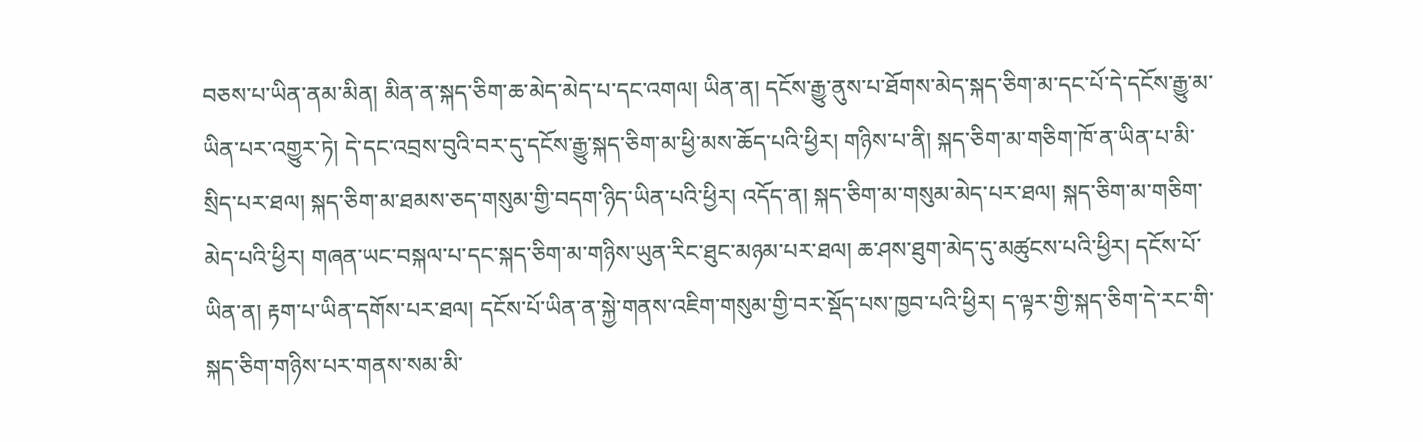བཅས་པ་ཡིན་ནམ་མིན། མིན་ན་སྐད་ཅིག་ཆ་མེད་མེད་པ་དང་འགལ། ཡིན་ན། དངོས་རྒྱུ་ནུས་པ་ཐོགས་མེད་སྐད་ཅིག་མ་དང་པོ་དེ་དངོས་རྒྱུ་མ་ཡིན་པར་འགྱུར་ཏེ། དེ་དང་འབྲས་བུའི་བར་དུ་དངོས་རྒྱུ་སྐད་ཅིག་མ་ཕྱི་མས་ཆོད་པའི་ཕྱིར། གཉིས་པ་ནི། སྐད་ཅིག་མ་གཅིག་ཁོ་ན་ཡིན་པ་མི་སྲིད་པར་ཐལ། སྐད་ཅིག་མ་ཐམས་ཅད་གསུམ་གྱི་བདག་ཉིད་ཡིན་པའི་ཕྱིར། འདོད་ན། སྐད་ཅིག་མ་གསུམ་མེད་པར་ཐལ། སྐད་ཅིག་མ་གཅིག་མེད་པའི་ཕྱིར། གཞན་ཡང་བསྐལ་པ་དང་སྐད་ཅིག་མ་གཉིས་ཡུན་རིང་ཐུང་མཉམ་པར་ཐལ། ཆ་ཤས་ཐུག་མེད་དུ་མཚུངས་པའི་ཕྱིར། དངོས་པོ་ཡིན་ན། རྟག་པ་ཡིན་དགོས་པར་ཐལ། དངོས་པོ་ཡིན་ན་སྐྱེ་གནས་འཇིག་གསུམ་གྱི་བར་སྡོད་པས་ཁྱབ་པའི་ཕྱིར། ད་ལྟར་གྱི་སྐད་ཅིག་དེ་རང་གི་སྐད་ཅིག་གཉིས་པར་གནས་སམ་མི་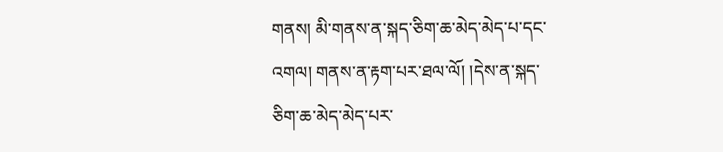གནས། མི་གནས་ན་སྐད་ཅིག་ཆ་མེད་མེད་པ་དང་འགལ། གནས་ན་རྟག་པར་ཐལ་ལོ། །དེས་ན་སྐད་ཅིག་ཆ་མེད་མེད་པར་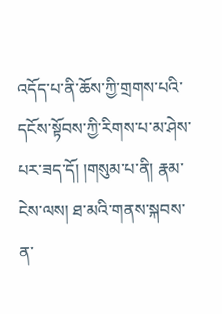འདོད་པ་ནི་ཆོས་ཀྱི་གྲགས་པའི་དངོས་སྟོབས་ཀྱི་རིགས་པ་མ་ཤེས་པར་ཟད་དོ། །གསུམ་པ་ནི། རྣམ་ངེས་ལས། ཐ་མའི་གནས་སྐབས་ན་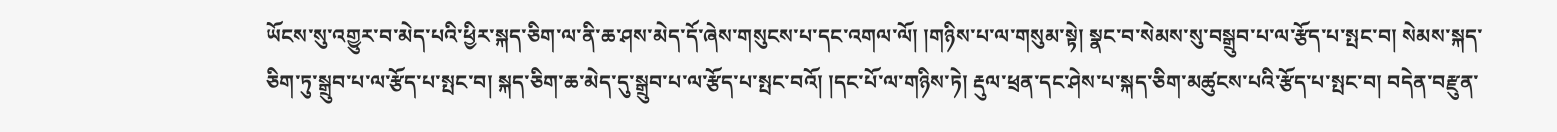ཡོངས་སུ་འགྱུར་བ་མེད་པའི་ཕྱིར་སྐད་ཅིག་ལ་ནི་ཆ་ཤས་མེད་དོ་ཞེས་གསུངས་པ་དང་འགལ་ལོ། །གཉིས་པ་ལ་གསུམ་སྟེ། སྣང་བ་སེམས་སུ་བསྒྲུབ་པ་ལ་རྩོད་པ་སྤང་བ། སེམས་སྐད་ཅིག་ཏུ་སྒྲུབ་པ་ལ་རྩོད་པ་སྤང་བ། སྐད་ཅིག་ཆ་མེད་དུ་སྒྲུབ་པ་ལ་རྩོད་པ་སྤང་བའོ། །དང་པོ་ལ་གཉིས་ཏེ། རྡུལ་ཕྲན་དང་ཤེས་པ་སྐད་ཅིག་མཚུངས་པའི་རྩོད་པ་སྤང་བ། བདེན་བརྫུན་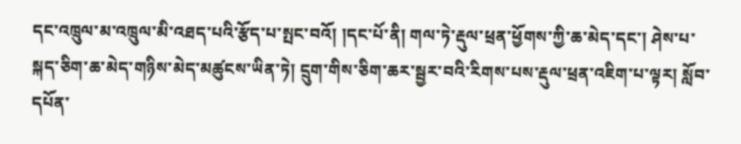དང་འཁྲུལ་མ་འཁྲུལ་མི་འཐད་པའི་རྩོད་པ་སྤང་བའོ། །དང་པོ་ནི། གལ་ཏེ་རྡུལ་ཕྲན་ཕྱོགས་ཀྱི་ཆ་མེད་དང་། ཤེས་པ་སྐད་ཅིག་ཆ་མེད་གཉིས་མེད་མཚུངས་ཡིན་ཏེ། དྲུག་གིས་ཅིག་ཆར་སྦྱར་བའི་རིགས་པས་རྡུལ་ཕྲན་འཇིག་པ་ལྟར། སློབ་དཔོན་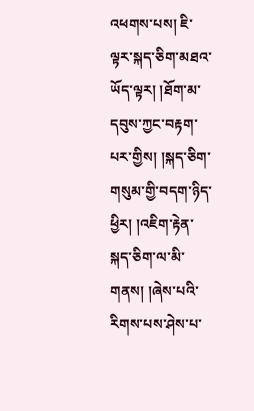འཕགས་པས། ཇི་ལྟར་སྐད་ཅིག་མཐའ་ཡོད་ལྟར། །ཐོག་མ་དབུས་ཀྱང་བརྟག་པར་གྱིས། །སྐད་ཅིག་གསུམ་གྱི་བདག་ཉིད་ཕྱིར། །འཇིག་རྟེན་སྐད་ཅིག་ལ་མི་གནས། །ཞེས་པའི་རིགས་པས་ཤེས་པ་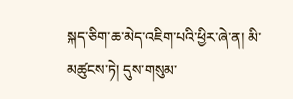སྐད་ཅིག་ཆ་མེད་འཇིག་པའི་ཕྱིར་ཞེ་ན། མི་མཚུངས་ཏེ། དུས་གསུམ་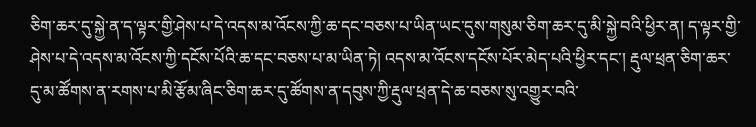ཅིག་ཆར་དུ་སྐྱེ་ན་ད་ལྟར་གྱི་ཤེས་པ་དེ་འདས་མ་འོངས་ཀྱི་ཆ་དང་བཅས་པ་ཡིན་ཡང་དུས་གསུམ་ཅིག་ཆར་དུ་མི་སྐྱེ་བའི་ཕྱིར་ན། ད་ལྟར་གྱི་ཤེས་པ་དེ་འདས་མ་འོངས་ཀྱི་དངོས་པོའི་ཆ་དང་བཅས་པ་མ་ཡིན་ཏེ། འདས་མ་འོངས་དངོས་པོར་མེད་པའི་ཕྱིར་དང་། རྡུལ་ཕྲན་ཅིག་ཆར་དུ་མ་ཚོགས་ན་རགས་པ་མི་རྩོམ་ཞིང་ཅིག་ཆར་དུ་ཚོགས་ན་དབུས་ཀྱི་རྡུལ་ཕྲན་དེ་ཆ་བཅས་སུ་འགྱུར་བའི་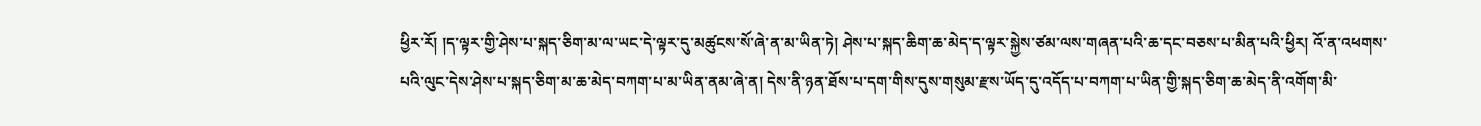ཕྱིར་རོ། །ད་ལྟར་གྱི་ཤེས་པ་སྐད་ཅིག་མ་ལ་ཡང་དེ་ལྟར་དུ་མཚུངས་སོ་ཞེ་ན་མ་ཡིན་ཏེ། ཤེས་པ་སྐད་ཆིག་ཆ་མེད་ད་ལྟར་སྐྱེས་ཙམ་ལས་གཞན་པའི་ཆ་དང་བཅས་པ་མིན་པའི་ཕྱིར། འོ་ན་འཕགས་པའི་ལུང་དེས་ཤེས་པ་སྐད་ཅིག་མ་ཆ་མེད་བཀག་པ་མ་ཡིན་ནམ་ཞེ་ན། དེས་ནི་ཉན་ཐོས་པ་དག་གིས་དུས་གསུམ་རྫས་ཡོད་དུ་འདོད་པ་བཀག་པ་ཡིན་གྱི་སྐད་ཅིག་ཆ་མེད་ནི་འགོག་མི་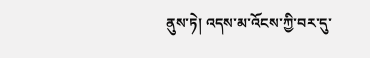ནུས་ཏེ། འདས་མ་འོངས་ཀྱི་བར་དུ་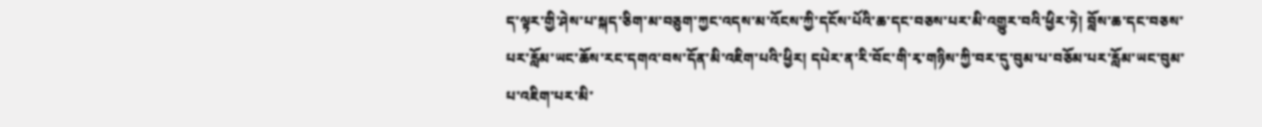ད་ལྟར་གྱི་ཤེས་པ་སྐད་ཅིག་མ་བཅུག་ཀྱང་འདས་མ་འོངས་ཀྱི་དངོས་པོའི་ཆ་དང་བཅས་པར་མི་འགྱུར་བའི་ཕྱིར་ཏེ། བློས་ཆ་དང་བཅས་པར་རློམ་ཡང་ཆོས་རང་དགའ་བས་དོན་མི་འཇིག་པའི་ཕྱིར། དཔེར་ན་རི་བོང་གི་རྭ་གཉིས་ཀྱི་བར་དུ་བུམ་པ་བཅོམ་པར་རློམ་ཡང་བུམ་པ་འཇིག་པར་མི་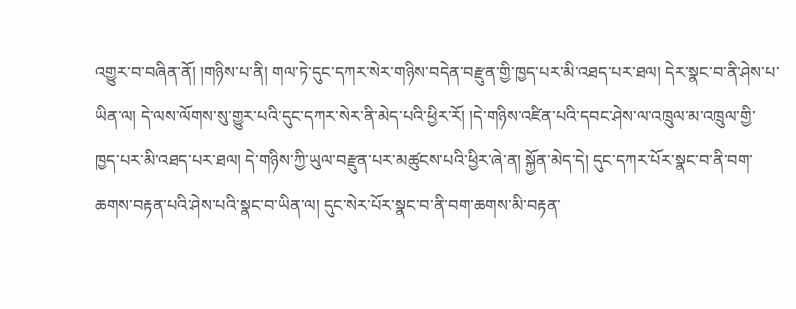འགྱུར་བ་བཞིན་ནོ། །གཉིས་པ་ནི། གལ་ཏེ་དུང་དཀར་སེར་གཉིས་བདེན་བརྫུན་གྱི་ཁྱད་པར་མི་འཐད་པར་ཐལ། དེར་སྣང་བ་ནི་ཤེས་པ་ཡིན་ལ། དེ་ལས་ལོགས་སུ་གྱུར་པའི་དུང་དཀར་སེར་ནི་མེད་པའི་ཕྱིར་རོ། །དེ་གཉིས་འཛིན་པའི་དབང་ཤེས་ལ་འཁྲུལ་མ་འཁྲུལ་གྱི་ཁྱད་པར་མི་འཐད་པར་ཐལ། དེ་གཉིས་ཀྱི་ཡུལ་བརྫུན་པར་མཚུངས་པའི་ཕྱིར་ཞེ་ན། སྐྱོན་མེད་དེ། དུང་དཀར་པོར་སྣང་བ་ནི་བག་ཆགས་བརྟན་པའི་ཤེས་པའི་སྣང་བ་ཡིན་ལ། དུང་སེར་པོར་སྣང་བ་ནི་བག་ཆགས་མི་བརྟན་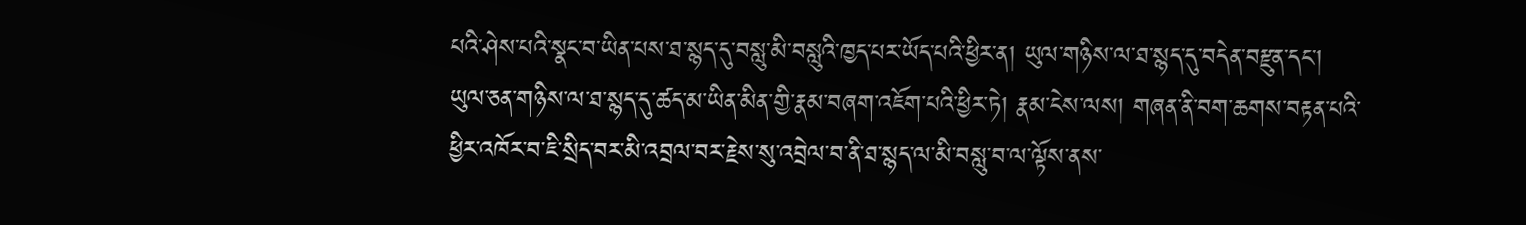པའི་ཤེས་པའི་སྣང་བ་ཡིན་པས་ཐ་སྙད་དུ་བསླུ་མི་བསླུའི་ཁྱད་པར་ཡོད་པའི་ཕྱིར་ན། ཡུལ་གཉིས་ལ་ཐ་སྙད་དུ་བདེན་བརྫུན་དང་། ཡུལ་ཅན་གཉིས་ལ་ཐ་སྙད་དུ་ཚད་མ་ཡིན་མིན་གྱི་རྣམ་བཞག་འཇོག་པའི་ཕྱིར་ཏེ། རྣམ་ངེས་ལས། གཞན་ནི་བག་ཆགས་བརྟན་པའི་ཕྱིར་འཁོར་བ་ཇི་སྲིད་བར་མི་འབྲལ་བར་རྗེས་སུ་འབྲེལ་བ་ནི་ཐ་སྙད་ལ་མི་བསླུ་བ་ལ་ལྟོས་ནས་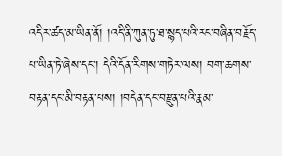འདིར་ཚད་མ་ཡིན་ནོ། །འདི་ནི་ཀུན་ཏུ་ཐ་སྙད་པའི་རང་བཞིན་བརྗོད་པ་ཡིན་ཏེ་ཞེས་དང་། དེའི་དོན་རིགས་གཏེར་ལས། བག་ཆགས་བརྟན་དང་མི་བརྟན་པས། །བདེན་དང་བརྫུན་པའི་རྣམ་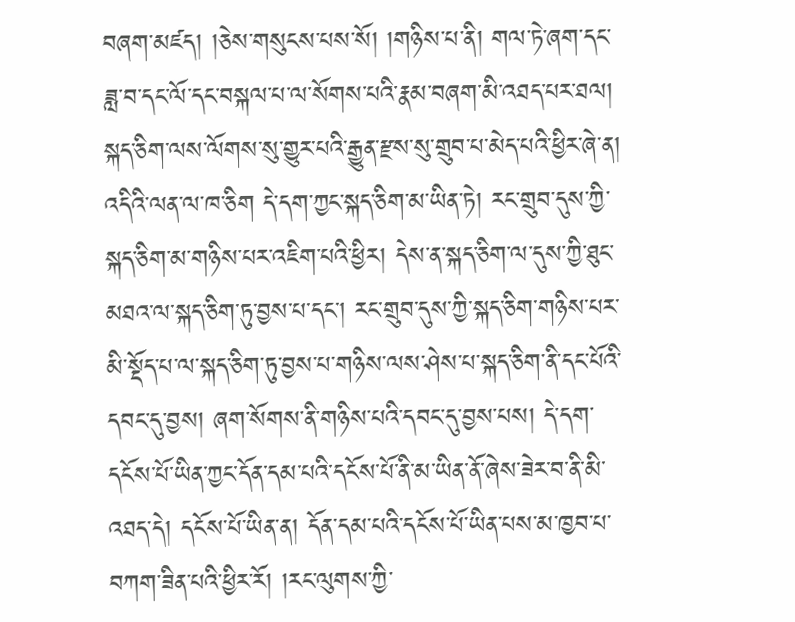བཞག་མཛད། །ཅེས་གསུངས་པས་སོ། །གཉིས་པ་ནི། གལ་ཏེ་ཞག་དང་ཟླ་བ་དང་ལོ་དང་བསྐལ་པ་ལ་སོགས་པའི་རྣམ་བཞག་མི་འཐད་པར་ཐལ། སྐད་ཅིག་ལས་ལོགས་སུ་གྱུར་པའི་རྒྱུན་རྫས་སུ་གྲུབ་པ་མེད་པའི་ཕྱིར་ཞེ་ན། འདིའི་ལན་ལ་ཁ་ཅིག དེ་དག་ཀྱང་སྐད་ཅིག་མ་ཡིན་ཏེ། རང་གྲུབ་དུས་ཀྱི་སྐད་ཅིག་མ་གཉིས་པར་འཇིག་པའི་ཕྱིར། དེས་ན་སྐད་ཅིག་ལ་དུས་ཀྱི་ཐུང་མཐའ་ལ་སྐད་ཅིག་ཏུ་བྱས་པ་དང་། རང་གྲུབ་དུས་ཀྱི་སྐད་ཅིག་གཉིས་པར་མི་སྡོད་པ་ལ་སྐད་ཅིག་ཏུ་བྱས་པ་གཉིས་ལས་ཤེས་པ་སྐད་ཅིག་ནི་དང་པོའི་དབང་དུ་བྱས། ཞག་སོགས་ནི་གཉིས་པའི་དབང་དུ་བྱས་པས། དེ་དག་དངོས་པོ་ཡིན་ཀྱང་དོན་དམ་པའི་དངོས་པོ་ནི་མ་ཡིན་ནོ་ཞེས་ཟེར་བ་ནི་མི་འཐད་དེ། དངོས་པོ་ཡིན་ན། དོན་དམ་པའི་དངོས་པོ་ཡིན་པས་མ་ཁྱབ་པ་བཀག་ཟིན་པའི་ཕྱིར་རོ། །རང་ལུགས་ཀྱི་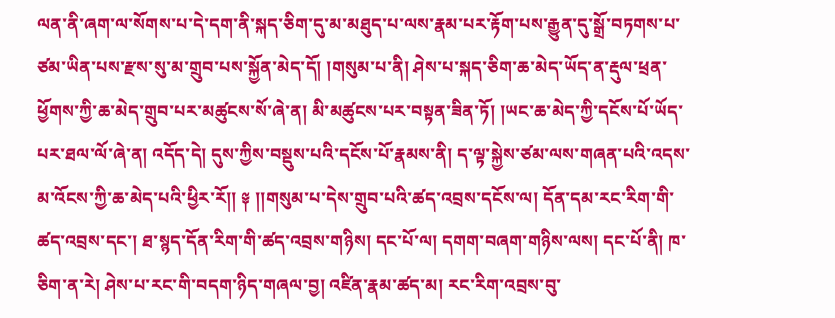ལན་ནི་ཞག་ལ་སོགས་པ་དེ་དག་ནི་སྐད་ཅིག་དུ་མ་མཐུད་པ་ལས་རྣམ་པར་རྟོག་པས་རྒྱུན་དུ་སྒྲོ་བཏགས་པ་ཙམ་ཡིན་པས་རྫས་སུ་མ་གྲུབ་པས་སྐྱོན་མེད་དོ། །གསུམ་པ་ནི། ཤེས་པ་སྐད་ཅིག་ཆ་མེད་ཡོད་ན་རྡུལ་ཕྲན་ཕྱོགས་ཀྱི་ཆ་མེད་གྲུབ་པར་མཚུངས་སོ་ཞེ་ན། མི་མཚུངས་པར་བསྟན་ཟིན་ཏོ། །ཡང་ཆ་མེད་ཀྱི་དངོས་པོ་ཡོད་པར་ཐལ་ལོ་ཞེ་ན། འདོད་དེ། དུས་ཀྱིས་བསྡུས་པའི་དངོས་པོ་རྣམས་ནི། ད་ལྟ་སྐྱེས་ཙམ་ལས་གཞན་པའི་འདས་མ་འོངས་ཀྱི་ཆ་མེད་པའི་ཕྱིར་རོ།། ༈ །།གསུམ་པ་དེས་གྲུབ་པའི་ཚད་འབྲས་དངོས་ལ། དོན་དམ་རང་རིག་གི་ཚད་འབྲས་དང་། ཐ་སྙད་དོན་རིག་གི་ཚད་འབྲས་གཉིས། དང་པོ་ལ། དགག་བཞག་གཉིས་ལས། དང་པོ་ནི། ཁ་ཅིག་ན་རེ། ཤེས་པ་རང་གི་བདག་ཉིད་གཞལ་བྱ། འཛིན་རྣམ་ཚད་མ། རང་རིག་འབྲས་བུ་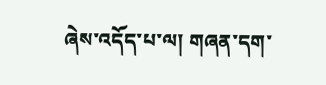ཞེས་འདོད་པ་ལ། གཞན་དག་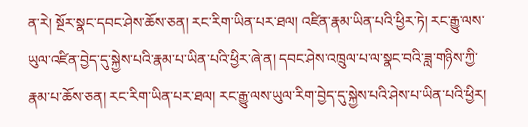ན་རེ། སྔོར་སྣང་དབང་ཤེས་ཆོས་ཅན། རང་རིག་ཡིན་པར་ཐལ། འཛིན་རྣམ་ཡིན་པའི་ཕྱིར་ཏེ། རང་རྒྱུ་ལས་ཡུལ་འཛིན་བྱེད་དུ་སྐྱེས་པའི་རྣམ་པ་ཡིན་པའི་ཕྱིར་ཞེ་ན། དབང་ཤེས་འཁྲུལ་པ་ལ་སྣང་བའི་ཟླ་གཉིས་ཀྱི་རྣམ་པ་ཆོས་ཅན། རང་རིག་ཡིན་པར་ཐལ། རང་རྒྱུ་ལས་ཡུལ་རིག་བྱེད་དུ་སྐྱེས་པའི་ཤེས་པ་ཡིན་པའི་ཕྱིར།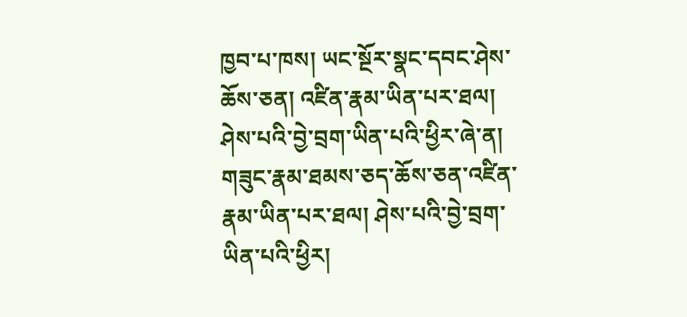ཁྱབ་པ་ཁས། ཡང་སྔོར་སྣང་དབང་ཤེས་ཆོས་ཅན། འཛིན་རྣམ་ཡིན་པར་ཐལ། ཤེས་པའི་བྱེ་བྲག་ཡིན་པའི་ཕྱིར་ཞེ་ན། གཟུང་རྣམ་ཐམས་ཅད་ཆོས་ཅན་འཛིན་རྣམ་ཡིན་པར་ཐལ། ཤེས་པའི་བྱེ་བྲག་ཡིན་པའི་ཕྱིར།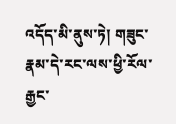འདོད་མི་ནུས་ཏེ། གཟུང་རྣམ་དེ་རང་ལས་ཕྱི་རོལ་རྒྱང་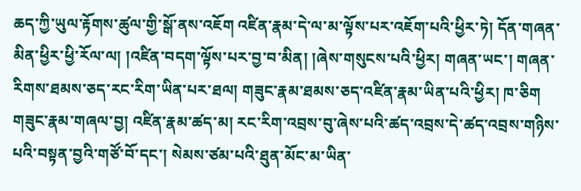ཆད་ཀྱི་ཡུལ་རྟོགས་ཚུལ་གྱི་སྒོ་ནས་འཇོག འཛིན་རྣམ་དེ་ལ་མ་ལྟོས་པར་འཇོག་པའི་ཕྱིར་ཏེ། དོན་གཞན་མིན་ཕྱིར་ཕྱི་རོལ་ལ། །འཛིན་བདག་ལྟོས་པར་བྱ་བ་མིན། །ཞེས་གསུངས་པའི་ཕྱིར། གཞན་ཡང་། གཞན་རིགས་ཐམས་ཅད་རང་རིག་ཡིན་པར་ཐལ། གཟུང་རྣམ་ཐམས་ཅད་འཛིན་རྣམ་ཡིན་པའི་ཕྱིར། ཁ་ཅིག གཟུང་རྣམ་གཞལ་བྱ། འཛིན་རྣམ་ཚད་མ། རང་རིག་འབྲས་བུ་ཞེས་པའི་ཚད་འབྲས་དེ་ཚད་འབྲས་གཉིས་པའི་བསྟན་བྱའི་གཙོ་བོ་དང་། སེམས་ཙམ་པའི་ཐུན་མོང་མ་ཡིན་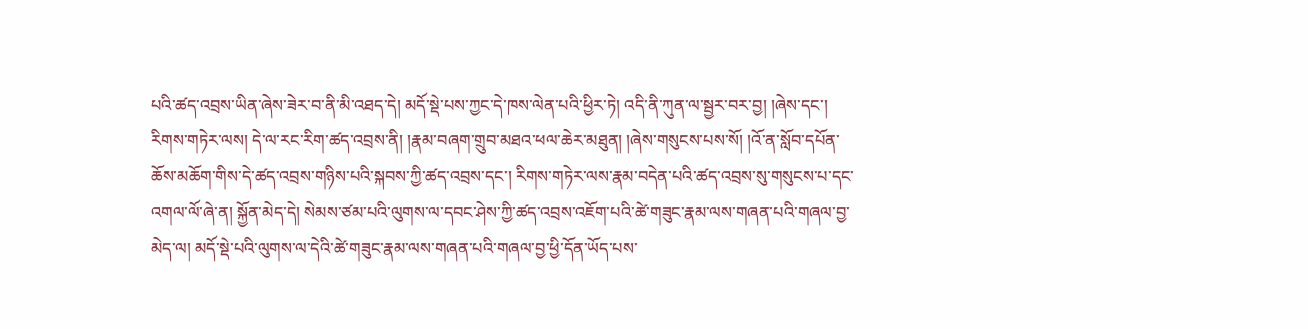པའི་ཚད་འབྲས་ཡིན་ཞེས་ཟེར་བ་ནི་མི་འཐད་དེ། མདོ་སྡེ་པས་ཀྱང་དེ་ཁས་ལེན་པའི་ཕྱིར་ཏེ། འདི་ནི་ཀུན་ལ་སྦྱར་བར་བྱ། །ཞེས་དང་། རིགས་གཏེར་ལས། དེ་ལ་རང་རིག་ཚད་འབྲས་ནི། །རྣམ་བཞག་གྲུབ་མཐའ་ཕལ་ཆེར་མཐུན། །ཞེས་གསུངས་པས་སོ། །འོ་ན་སློབ་དཔོན་ཆོས་མཆོག་གིས་དེ་ཚད་འབྲས་གཉིས་པའི་སྐབས་ཀྱི་ཚད་འབྲས་དང་། རིགས་གཏེར་ལས་རྣམ་བདེན་པའི་ཚད་འབྲས་སུ་གསུངས་པ་དང་འགལ་ལོ་ཞེ་ན། སྐྱོན་མེད་དེ། སེམས་ཙམ་པའི་ལུགས་ལ་དབང་ཤེས་ཀྱི་ཚད་འབྲས་འཇོག་པའི་ཚེ་གཟུང་རྣམ་ལས་གཞན་པའི་གཞལ་བྱ་མེད་ལ། མདོ་སྡེ་པའི་ལུགས་ལ་དེའི་ཚེ་གཟུང་རྣམ་ལས་གཞན་པའི་གཞལ་བྱ་ཕྱི་དོན་ཡོད་པས་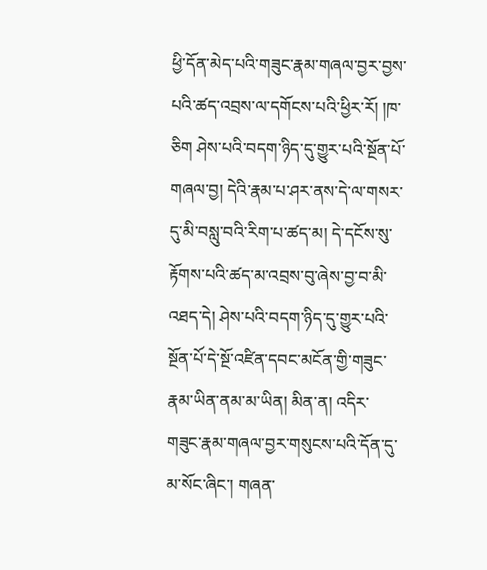ཕྱི་དོན་མེད་པའི་གཟུང་རྣམ་གཞལ་བྱར་བྱས་པའི་ཚད་འབྲས་ལ་དགོངས་པའི་ཕྱིར་རོ། །ཁ་ཅིག ཤེས་པའི་བདག་ཉིད་དུ་གྱུར་པའི་སྔོན་པོ་གཞལ་བྱ། དེའི་རྣམ་པ་ཤར་ནས་དེ་ལ་གསར་དུ་མི་བསླུ་བའི་རིག་པ་ཚད་མ། དེ་དངོས་སུ་རྟོགས་པའི་ཚད་མ་འབྲས་བུ་ཞེས་བྱ་བ་མི་འཐད་དེ། ཤེས་པའི་བདག་ཉིད་དུ་གྱུར་པའི་སྔོན་པོ་དེ་སྔོ་འཛིན་དབང་མངོན་གྱི་གཟུང་རྣམ་ཡིན་ནམ་མ་ཡིན། མིན་ན། འདིར་གཟུང་རྣམ་གཞལ་བྱར་གསུངས་པའི་དོན་དུ་མ་སོང་ཞིང་། གཞན་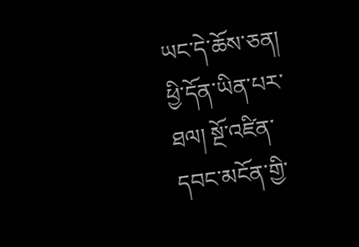ཡང་དེ་ཆོས་ཅན། ཕྱི་དོན་ཡིན་པར་ཐལ། སྔོ་འཛིན་དབང་མངོན་གྱི་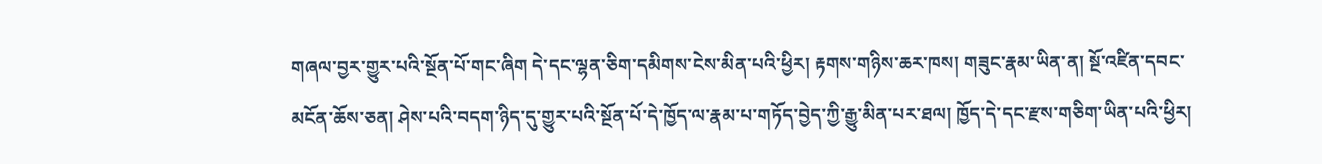གཞལ་བྱར་གྱུར་པའི་སྔོན་པོ་གང་ཞིག དེ་དང་ལྷན་ཅིག་དམིགས་ངེས་མིན་པའི་ཕྱིར། རྟགས་གཉིས་ཆར་ཁས། གཟུང་རྣམ་ཡིན་ན། སྔོ་འཛིན་དབང་མངོན་ཆོས་ཅན། ཤེས་པའི་བདག་ཉིད་དུ་གྱུར་པའི་སྔོན་པོ་དེ་ཁྱོད་ལ་རྣམ་པ་གཏོད་བྱེད་ཀྱི་རྒྱུ་མིན་པར་ཐལ། ཁྱོད་དེ་དང་རྫས་གཅིག་ཡིན་པའི་ཕྱིར།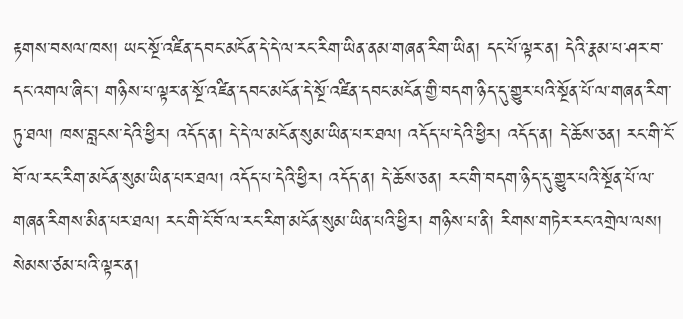རྟགས་བསལ་ཁས། ཡང་སྔོ་འཛིན་དབང་མངོན་དེ་དེ་ལ་རང་རིག་ཡིན་ནམ་གཞན་རིག་ཡིན། དང་པོ་ལྟར་ན། དེའི་རྣམ་པ་ཤར་བ་དང་འགལ་ཞིང་། གཉིས་པ་ལྟར་ན་སྔོ་འཛིན་དབང་མངོན་དེ་སྔོ་འཛིན་དབང་མངོན་གྱི་བདག་ཉིད་དུ་གྱུར་པའི་སྔོན་པོ་ལ་གཞན་རིག་ཏུ་ཐལ། ཁས་བླངས་དེའི་ཕྱིར། འདོད་ན། དེ་དེ་ལ་མངོན་སུམ་ཡིན་པར་ཐལ། འདོད་པ་དེའི་ཕྱིར། འདོད་ན། དེ་ཆོས་ཅན། རང་གི་ངོ་བོ་ལ་རང་རིག་མངོན་སུམ་ཡིན་པར་ཐལ། འདོད་པ་དེའི་ཕྱིར། འདོད་ན། དེ་ཆོས་ཅན། རང་གི་བདག་ཉིད་དུ་གྱུར་པའི་སྔོན་པོ་ལ་གཞན་རིགས་མིན་པར་ཐལ། རང་གི་ངོ་བོ་ལ་རང་རིག་མངོན་སུམ་ཡིན་པའི་ཕྱིར། གཉིས་པ་ནི། རིགས་གཏེར་རང་འགྲེལ་ལས། སེམས་ཙམ་པའི་ལྟར་ན།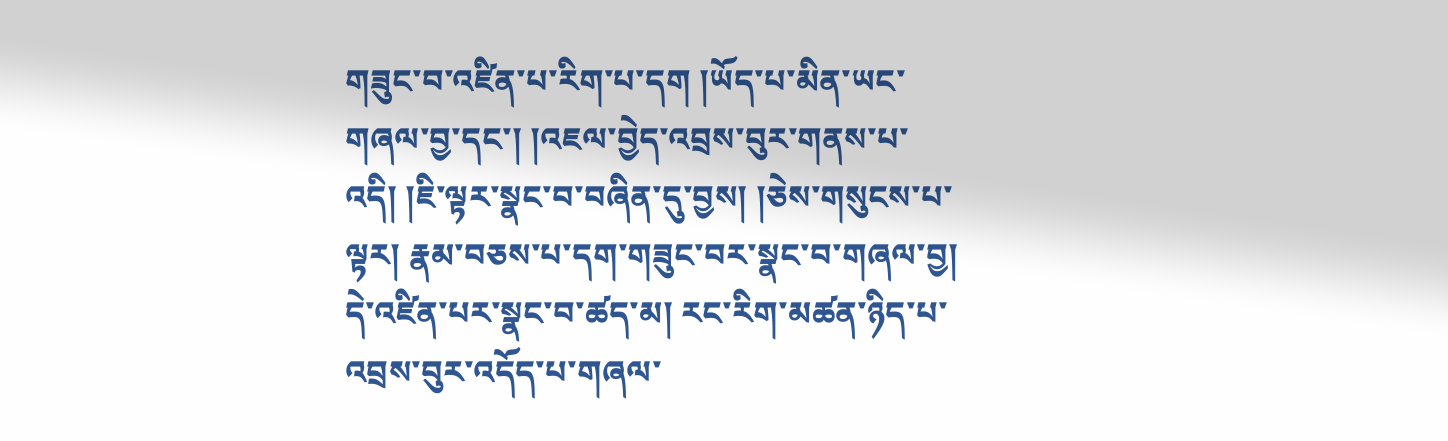གཟུང་བ་འཛིན་པ་རིག་པ་དག །ཡོད་པ་མིན་ཡང་གཞལ་བྱ་དང་། །འཇལ་བྱེད་འབྲས་བུར་གནས་པ་འདི། །ཇི་ལྟར་སྣང་བ་བཞིན་དུ་བྱས། །ཅེས་གསུངས་པ་ལྟར། རྣམ་བཅས་པ་དག་གཟུང་བར་སྣང་བ་གཞལ་བྱ། དེ་འཛིན་པར་སྣང་བ་ཚད་མ། རང་རིག་མཚན་ཉིད་པ་འབྲས་བུར་འདོད་པ་གཞལ་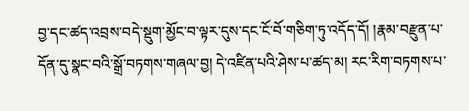བྱ་དང་ཚད་འབྲས་བདེ་སྡུག་མྱོང་བ་ལྟར་དུས་དང་ངོ་བོ་གཅིག་ཏུ་འདོད་དོ། །རྣམ་བརྫུན་པ་དོན་དུ་སྣང་བའི་སྒྲོ་བཏགས་གཞལ་བྱ། དེ་འཛིན་པའི་ཤེས་པ་ཚད་མ། རང་རིག་བཏགས་པ་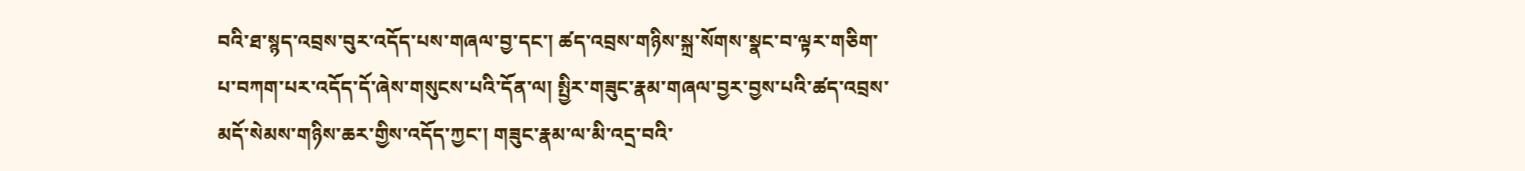བའི་ཐ་སྙད་འབྲས་བུར་འདོད་པས་གཞལ་བྱ་དང་། ཚད་འབྲས་གཉིས་སྐྲ་སོགས་སྣང་བ་ལྟར་གཅིག་པ་བཀག་པར་འདོད་དོ་ཞེས་གསུངས་པའི་དོན་ལ། སྤྱིར་གཟུང་རྣམ་གཞལ་བྱར་བྱས་པའི་ཚད་འབྲས་མདོ་སེམས་གཉིས་ཆར་གྱིས་འདོད་ཀྱང་། གཟུང་རྣམ་ལ་མི་འདྲ་བའི་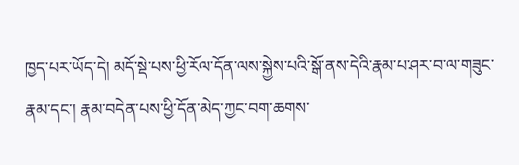ཁྱད་པར་ཡོད་དེ། མདོ་སྡེ་པས་ཕྱི་རོལ་དོན་ལས་སྐྱེས་པའི་སྒོ་ནས་དེའི་རྣམ་པ་ཤར་བ་ལ་གཟུང་རྣམ་དང་། རྣམ་བདེན་པས་ཕྱི་དོན་མེད་ཀྱང་བག་ཆགས་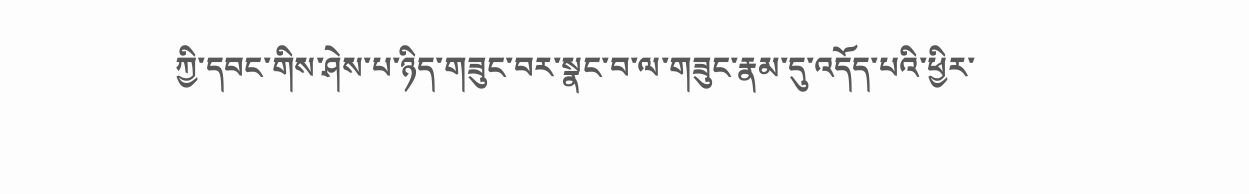ཀྱི་དབང་གིས་ཤེས་པ་ཉིད་གཟུང་བར་སྣང་བ་ལ་གཟུང་རྣམ་དུ་འདོད་པའི་ཕྱིར་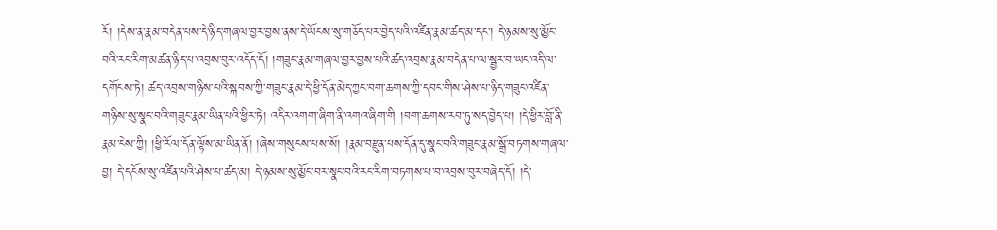རོ། །དེས་ན་རྣམ་བདེན་པས་དེ་ཉིད་གཞལ་བྱར་བྱས་ནས་དེ་ཡོངས་སུ་གཅོད་པར་བྱེད་པའི་འཛིན་རྣམ་ཚད་མ་དང་། དེ་ཉམས་སུ་མྱོང་བའི་རང་རིག་མཚན་ཉིད་པ་འབྲས་བུར་འདོད་དོ། །གཟུང་རྣམ་གཞལ་བྱར་བྱས་པའི་ཚད་འབྲས་རྣམ་བདེན་པ་ལ་སྦྱར་བ་ཡང་འདི་ལ་དགོངས་ཏེ། ཚད་འབྲས་གཉིས་པའི་སྐབས་ཀྱི་གཟུང་རྣམ་དེ་ཕྱི་དོན་མེད་ཀྱང་བག་ཆགས་ཀྱི་དབང་གིས་ཤེས་པ་ཉིད་གཟུང་འཛིན་གཉིས་སུ་སྣང་བའི་གཟུང་རྣམ་ཡིན་པའི་ཕྱིར་ཏེ། འདིར་འགག་ཞིག་ནི་འགའ་ཞིག་གི །བག་ཆགས་རབ་ཏུ་སད་བྱེད་པ། །དེ་ཕྱིར་བློ་ནི་རྣམ་ངེས་ཀྱི། །ཕྱི་རོལ་དོན་ལྟོས་མ་ཡིན་ནོ། །ཞེས་གསུངས་པས་སོ། །རྣམ་བརྫུན་པས་དོན་དུ་སྣང་བའི་གཟུང་རྣམ་སྒྲོ་བཏགས་གཞལ་བྱ། དེ་དངོས་སུ་འཛིན་པའི་ཤེས་པ་ཚད་མ། དེ་ཉམས་སུ་མྱོང་བར་སྣང་བའི་རང་རིག་བཏགས་པ་བ་འབྲས་བུར་བཞེད་དོ། །དེ་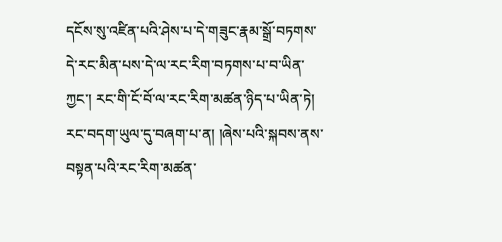དངོས་སུ་འཛིན་པའི་ཤེས་པ་དེ་གཟུང་རྣམ་སྒྲོ་བཏགས་དེ་རང་མིན་པས་དེ་ལ་རང་རིག་བཏགས་པ་བ་ཡིན་ཀྱང་། རང་གི་ངོ་བོ་ལ་རང་རིག་མཚན་ཉིད་པ་ཡིན་ཏེ། རང་བདག་ཡུལ་དུ་བཞག་པ་ན། །ཞེས་པའི་སྐབས་ནས་བསྟན་པའི་རང་རིག་མཚན་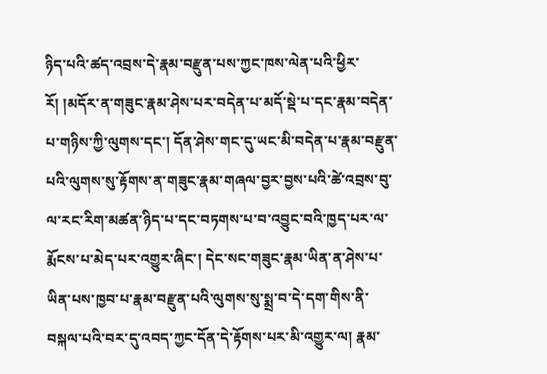ཉིད་པའི་ཚད་འབྲས་དེ་རྣམ་བརྫུན་པས་ཀྱང་ཁས་ལེན་པའི་ཕྱིར་རོ། །མདོར་ན་གཟུང་རྣམ་ཤེས་པར་བདེན་པ་མདོ་སྡེ་པ་དང་རྣམ་བདེན་པ་གཉིས་ཀྱི་ལུགས་དང་། དོན་ཤེས་གང་དུ་ཡང་མི་བདེན་པ་རྣམ་བརྫུན་པའི་ལུགས་སུ་རྟོགས་ན་གཟུང་རྣམ་གཞལ་བྱར་བྱས་པའི་ཚེ་འབྲས་བུ་ལ་རང་རིག་མཚན་ཉིད་པ་དང་བཏགས་པ་བ་འབྱུང་བའི་ཁྱད་པར་ལ་རྨོངས་པ་མེད་པར་འགྱུར་ཞིང་། དེང་སང་གཟུང་རྣམ་ཡིན་ན་ཤེས་པ་ཡིན་པས་ཁྱབ་པ་རྣམ་བརྫུན་པའི་ལུགས་སུ་སྨྲ་བ་དེ་དག་གིས་ནི་བསྐལ་པའི་བར་དུ་འབད་ཀྱང་དོན་དེ་རྟོགས་པར་མི་འགྱུར་ལ། རྣམ་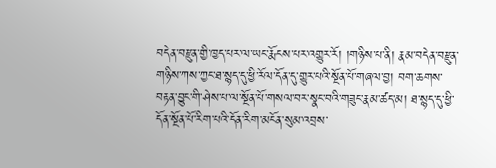བདེན་བརྫུན་གྱི་ཁྱད་པར་ལ་ཡང་རྨོངས་པར་འགྱུར་རོ། །གཉིས་པ་ནི། རྣམ་བདེན་བརྫུན་གཉིས་ཀས་ཀྱང་ཐ་སྙད་དུ་ཕྱི་རོལ་དོན་དུ་གྱུར་པའི་སྔོན་པོ་གཞལ་བྱ། བག་ཆགས་བརྟན་བྱུང་གི་ཤེས་པ་ལ་སྔོན་པོ་གསལ་བར་སྣང་བའི་གཟུང་རྣམ་ཚད་མ། ཐ་སྙད་དུ་ཕྱི་དོན་སྔོན་པོ་རིག་པའི་དོན་རིག་མངོན་སུམ་འབྲས་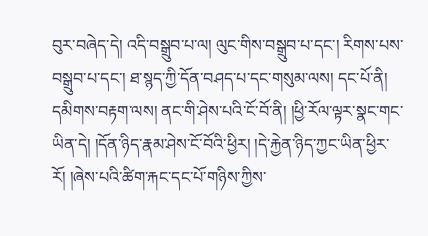བུར་བཞེད་དེ། འདི་བསྒྲུབ་པ་ལ། ལུང་གིས་བསྒྲུབ་པ་དང་། རིགས་པས་བསྒྲུབ་པ་དང་། ཐ་སྙད་ཀྱི་དོན་བཤད་པ་དང་གསུམ་ལས། དང་པོ་ནི། དམིགས་བརྟག་ལས། ནང་གི་ཤེས་པའི་ངོ་བོ་ནི། །ཕྱི་རོལ་ལྟར་སྣང་གང་ཡིན་དེ། །དོན་ཉིད་རྣམ་ཤེས་ངོ་བོའི་ཕྱིར། །དེ་རྐྱེན་ཉིད་ཀྱང་ཡིན་ཕྱིར་རོ། །ཞེས་པའི་ཚིག་རྐང་དང་པོ་གཉིས་ཀྱིས་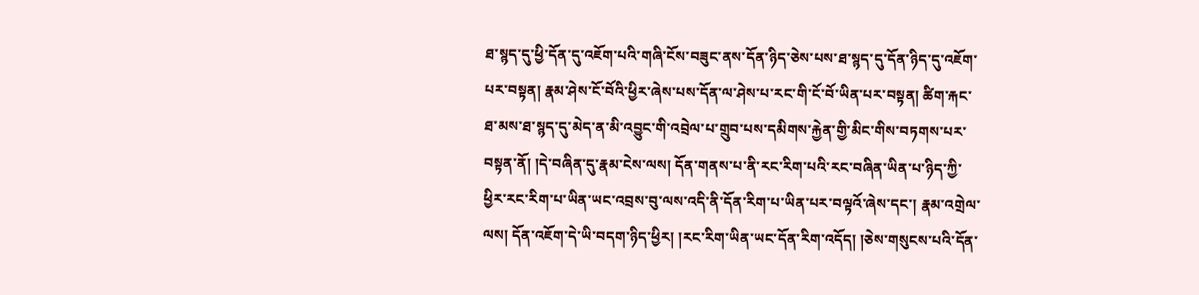ཐ་སྙད་དུ་ཕྱི་དོན་དུ་འཇོག་པའི་གཞི་ངོས་བཟུང་ནས་དོན་ཉིད་ཅེས་པས་ཐ་སྙད་དུ་དོན་ཉིད་དུ་འཇོག་པར་བསྟན། རྣམ་ཤེས་ངོ་བོའི་ཕྱིར་ཞེས་པས་དོན་ལ་ཤེས་པ་རང་གི་ངོ་བོ་ཡིན་པར་བསྟན། ཚིག་རྐང་ཐ་མས་ཐ་སྙད་དུ་མེད་ན་མི་འབྱུང་གི་འབྲེལ་པ་གྲུབ་པས་དམིགས་རྐྱེན་གྱི་མིང་གིས་བཏགས་པར་བསྟན་ནོ། །དེ་བཞིན་དུ་རྣམ་ངེས་ལས། དོན་གནས་པ་ནི་རང་རིག་པའི་རང་བཞིན་ཡིན་པ་ཉིད་ཀྱི་ཕྱིར་རང་རིག་པ་ཡིན་ཡང་འབྲས་བུ་ལས་འདི་ནི་དོན་རིག་པ་ཡིན་པར་བལྟའོ་ཞེས་དང་། རྣམ་འགྲེལ་ལས། དོན་འཇོག་དེ་ཡི་བདག་ཉིད་ཕྱིར། །རང་རིག་ཡིན་ཡང་དོན་རིག་འདོད། །ཅེས་གསུངས་པའི་དོན་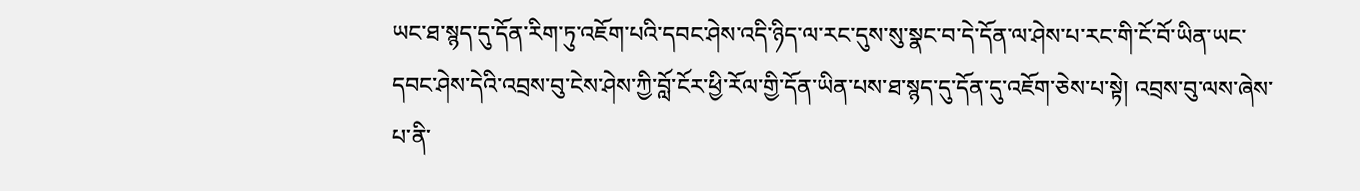ཡང་ཐ་སྙད་དུ་དོན་རིག་ཏུ་འཇོག་པའི་དབང་ཤེས་འདི་ཉིད་ལ་རང་དུས་སུ་སྣང་བ་དེ་དོན་ལ་ཤེས་པ་རང་གི་ངོ་བོ་ཡིན་ཡང་དབང་ཤེས་དེའི་འབྲས་བུ་ངེས་ཤེས་ཀྱི་བློ་ངོར་ཕྱི་རོལ་གྱི་དོན་ཡིན་པས་ཐ་སྙད་དུ་དོན་དུ་འཇོག་ཅེས་པ་སྟེ། འབྲས་བུ་ལས་ཞེས་པ་ནི་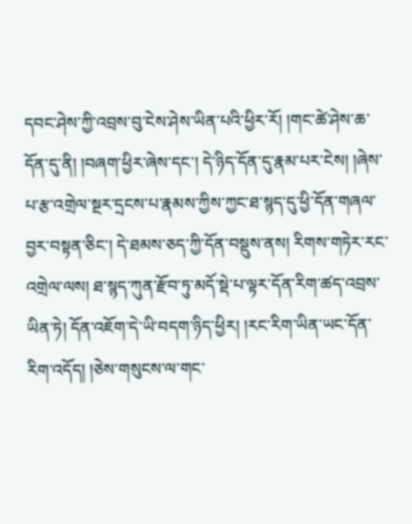དབང་ཤེས་ཀྱི་འབྲས་བུ་ངེས་ཤེས་ཡིན་པའི་ཕྱིར་རོ། །གང་ཚེ་ཤེས་ཆ་དོན་དུ་ནི། །བཞག་ཕྱིར་ཞེས་དང་། དེ་ཉིད་དོན་དུ་རྣམ་པར་ངེས། །ཞེས་པ་རྩ་འགྲེལ་སྔར་དྲངས་པ་རྣམས་ཀྱིས་ཀྱང་ཐ་སྙད་དུ་ཕྱི་དོན་གཞལ་བྱར་བསྟན་ཅིང་། དེ་ཐམས་ཅད་ཀྱི་དོན་བསྡུས་ནས། རིགས་གཏེར་རང་འགྲེལ་ལས། ཐ་སྙད་ཀུན་རྫོབ་ཏུ་མདོ་སྡེ་པ་ལྟར་དོན་རིག་ཚད་འབྲས་ཡིན་ཏེ། དོན་འཇོག་དེ་ཡི་བདག་ཉིད་ཕྱིར། །རང་རིག་ཡིན་ཡང་དོན་རིག་འདོད། །ཅེས་གསུངས་ལ་གང་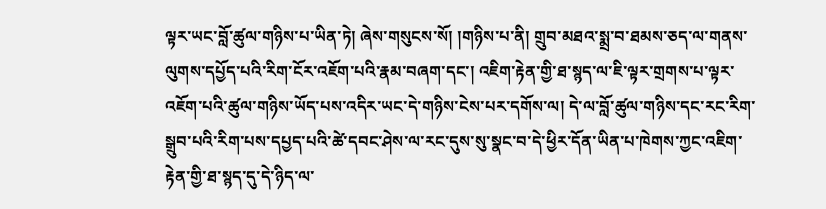ལྟར་ཡང་བློ་ཚུལ་གཉིས་པ་ཡིན་ཏེ། ཞེས་གསུངས་སོ། །གཉིས་པ་ནི། གྲུབ་མཐའ་སྨྲ་བ་ཐམས་ཅད་ལ་གནས་ལུགས་དཔྱོད་པའི་རིག་ངོར་འཇོག་པའི་རྣམ་བཞག་དང་། འཇིག་རྟེན་གྱི་ཐ་སྙད་ལ་ཇི་ལྟར་གྲགས་པ་ལྟར་འཇོག་པའི་ཚུལ་གཉིས་ཡོད་པས་འདིར་ཡང་དེ་གཉིས་ངེས་པར་དགོས་ལ། དེ་ལ་བློ་ཚུལ་གཉིས་དང་རང་རིག་སྒྲུབ་པའི་རིག་པས་དཔྱད་པའི་ཚེ་དབང་ཤེས་ལ་རང་དུས་སུ་སྣང་བ་དེ་ཕྱིར་དོན་ཡིན་པ་ཁེགས་ཀྱང་འཇིག་རྟེན་གྱི་ཐ་སྙད་དུ་དེ་ཉིད་ལ་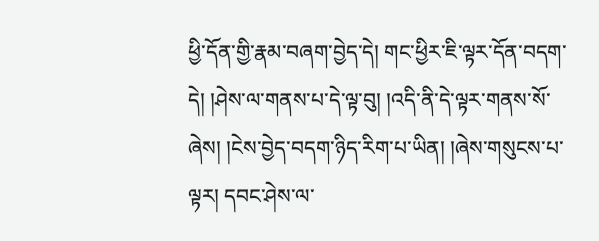ཕྱི་དོན་གྱི་རྣམ་བཞག་བྱེད་དེ། གང་ཕྱིར་ཇི་ལྟར་དོན་བདག་དེ། །ཤེས་ལ་གནས་པ་དེ་ལྟ་བུ། །འདི་ནི་དེ་ལྟར་གནས་སོ་ཞེས། །ངེས་བྱེད་བདག་ཉིད་རིག་པ་ཡིན། །ཞེས་གསུངས་པ་ལྟར། དབང་ཤེས་ལ་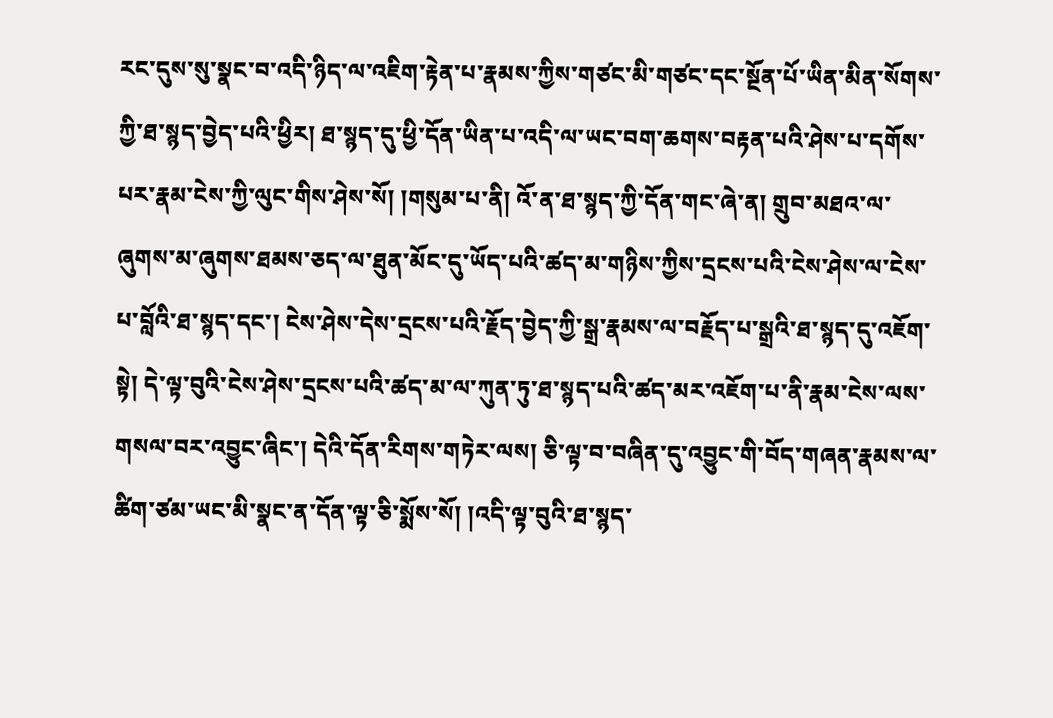རང་དུས་སུ་སྣང་བ་འདི་ཉིད་ལ་འཇིག་རྟེན་པ་རྣམས་ཀྱིས་གཙང་མི་གཙང་དང་སྔོན་པོ་ཡིན་མིན་སོགས་ཀྱི་ཐ་སྙད་བྱེད་པའི་ཕྱིར། ཐ་སྙད་དུ་ཕྱི་དོན་ཡིན་པ་འདི་ལ་ཡང་བག་ཆགས་བརྟན་པའི་ཤེས་པ་དགོས་པར་རྣམ་ངེས་ཀྱི་ལུང་གིས་ཤེས་སོ། །གསུམ་པ་ནི། འོ་ན་ཐ་སྙད་ཀྱི་དོན་གང་ཞེ་ན། གྲུབ་མཐའ་ལ་ཞུགས་མ་ཞུགས་ཐམས་ཅད་ལ་ཐུན་མོང་དུ་ཡོད་པའི་ཚད་མ་གཉིས་ཀྱིས་དྲངས་པའི་ངེས་ཤེས་ལ་ངེས་པ་བློའི་ཐ་སྙད་དང་། ངེས་ཤེས་དེས་དྲངས་པའི་རྗོད་བྱེད་ཀྱི་སྒྲ་རྣམས་ལ་བརྗོད་པ་སྒྲའི་ཐ་སྙད་དུ་འཇོག་སྟེ། དེ་ལྟ་བུའི་ངེས་ཤེས་དྲངས་པའི་ཚད་མ་ལ་ཀུན་ཏུ་ཐ་སྙད་པའི་ཚད་མར་འཇོག་པ་ནི་རྣམ་ངེས་ལས་གསལ་བར་འབྱུང་ཞིང་། དེའི་དོན་རིགས་གཏེར་ལས། ཅི་ལྟ་བ་བཞིན་དུ་འབྱུང་གི་བོད་གཞན་རྣམས་ལ་ཚིག་ཙམ་ཡང་མི་སྣང་ན་དོན་ལྟ་ཅི་སྨོས་སོ། །འདི་ལྟ་བུའི་ཐ་སྙད་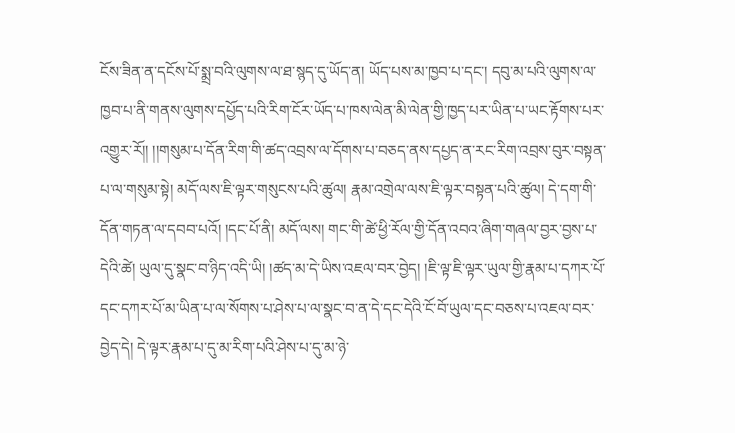ངོས་ཟིན་ན་དངོས་པོ་སྨྲ་བའི་ལུགས་ལ་ཐ་སྙད་དུ་ཡོད་ན། ཡོད་པས་མ་ཁྱབ་པ་དང་། དབུ་མ་པའི་ལུགས་ལ་ཁྱབ་པ་ནི་གནས་ལུགས་དཔྱོད་པའི་རིག་ངོར་ཡོད་པ་ཁས་ལེན་མི་ལེན་གྱི་ཁྱད་པར་ཡིན་པ་ཡང་རྟོགས་པར་འགྱུར་རོ།། །།གསུམ་པ་དོན་རིག་གི་ཚད་འབྲས་ལ་དོགས་པ་བཅད་ནས་དཔྱད་ན་རང་རིག་འབྲས་བུར་བསྟན་པ་ལ་གསུམ་སྟེ། མདོ་ལས་ཇི་ལྟར་གསུངས་པའི་ཚུལ། རྣམ་འགྲེལ་ལས་ཇི་ལྟར་བསྟན་པའི་ཚུལ། དེ་དག་གི་དོན་གཏན་ལ་དབབ་པའོ། །དང་པོ་ནི། མདོ་ལས། གང་གི་ཚེ་ཕྱི་རོལ་གྱི་དོན་འབའ་ཞིག་གཞལ་བྱར་བྱས་པ་དེའི་ཚེ། ཡུལ་དུ་སྣང་བ་ཉིད་འདི་ཡི། །ཚད་མ་དེ་ཡིས་འཇལ་བར་བྱེད། །ཇི་ལྟ་ཇི་ལྟར་ཡུལ་གྱི་རྣམ་པ་དཀར་པོ་དང་དཀར་པོ་མ་ཡིན་པ་ལ་སོགས་པ་ཤེས་པ་ལ་སྣང་བ་ན་དེ་དང་དེའི་ངོ་བོ་ཡུལ་དང་བཅས་པ་འཇལ་བར་བྱེད་དེ། དེ་ལྟར་རྣམ་པ་དུ་མ་རིག་པའི་ཤེས་པ་དུ་མ་ཉེ་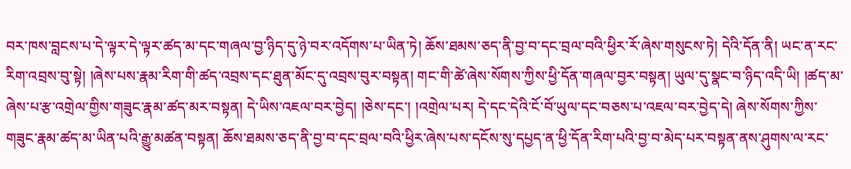བར་ཁས་བླངས་པ་དེ་ལྟར་དེ་ལྟར་ཚད་མ་དང་གཞལ་བྱ་ཉིད་དུ་ཉེ་བར་འདོགས་པ་ཡིན་ཏེ། ཆོས་ཐམས་ཅད་ནི་བྱ་བ་དང་བྲལ་བའི་ཕྱིར་རོ་ཞེས་གསུངས་ཏེ། དེའི་དོན་ནི། ཡང་ན་རང་རིག་འབྲས་བུ་སྟེ། །ཞེས་པས་རྣམ་རིག་གི་ཚད་འབྲས་དང་ཐུན་མོང་དུ་འབྲས་བུར་བསྟན། གང་གི་ཚེ་ཞེས་སོགས་ཀྱིས་ཕྱི་དོན་གཞལ་བྱར་བསྟན། ཡུལ་དུ་སྣང་བ་ཉིད་འདི་ཡི། །ཚད་མ་ཞེས་པ་རྩ་འགྲེལ་གྱིས་གཟུང་རྣམ་ཚད་མར་བསྟན། དེ་ཡིས་འཇལ་བར་བྱེད། །ཅེས་དང་། །འགྲེལ་པར། དེ་དང་དེའི་ངོ་བོ་ཡུལ་དང་བཅས་པ་འཇལ་བར་བྱེད་དེ། ཞེས་སོགས་ཀྱིས་གཟུང་རྣམ་ཚད་མ་ཡིན་པའི་རྒྱུ་མཚན་བསྟན། ཆོས་ཐམས་ཅད་ནི་བྱ་བ་དང་བྲལ་བའི་ཕྱིར་ཞེས་པས་དངོས་སུ་དཔྱད་ན་ཕྱི་དོན་རིག་པའི་བྱ་བ་མེད་པར་བསྟན་ནས་ཤུགས་ལ་རང་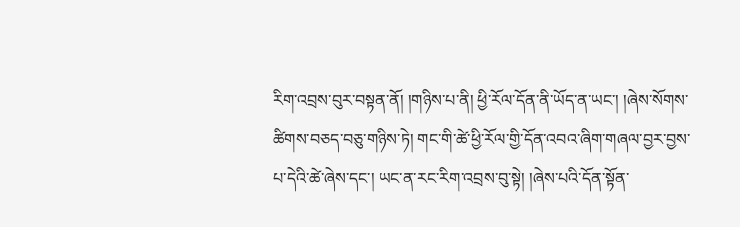རིག་འབྲས་བུར་བསྟན་ནོ། །གཉིས་པ་ནི། ཕྱི་རོལ་དོན་ནི་ཡོད་ན་ཡང་། །ཞེས་སོགས་ཚིགས་བཅད་བཅུ་གཉིས་ཏེ། གང་གི་ཚེ་ཕྱི་རོལ་གྱི་དོན་འབའ་ཞིག་གཞལ་བྱར་བྱས་པ་དེའི་ཚེ་ཞེས་དང་། ཡང་ན་རང་རིག་འབྲས་བུ་སྟེ། །ཞེས་པའི་དོན་སྟོན་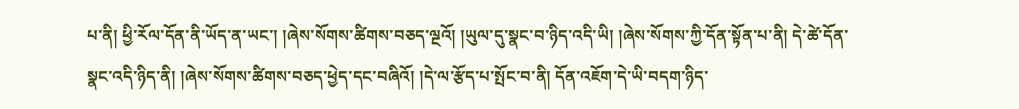པ་ནི། ཕྱི་རོལ་དོན་ནི་ཡོད་ན་ཡང་། །ཞེས་སོགས་ཚིགས་བཅད་ལྔའོ། །ཡུལ་དུ་སྣང་བ་ཉིད་འདི་ཡི། །ཞེས་སོགས་ཀྱི་དོན་སྟོན་པ་ནི། དེ་ཚེ་དོན་སྣང་འདི་ཉིད་ནི། །ཞེས་སོགས་ཚིགས་བཅད་ཕྱེད་དང་བཞིའོ། །དེ་ལ་རྩོད་པ་སྤོང་བ་ནི། དོན་འཇོག་དེ་ཡི་བདག་ཉིད་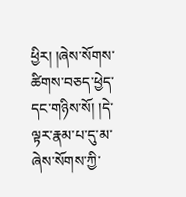ཕྱིར། །ཞེས་སོགས་ཚིགས་བཅད་ཕྱེད་དང་གཉིས་སོ། །དེ་ལྟར་རྣམ་པ་དུ་མ་ཞེས་སོགས་ཀྱི་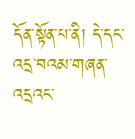དོན་སྟོན་པ་ནི། དེ་དང་འདྲ་བའམ་གཞན་འདྲའང་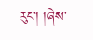རུང་། །ཞེས་